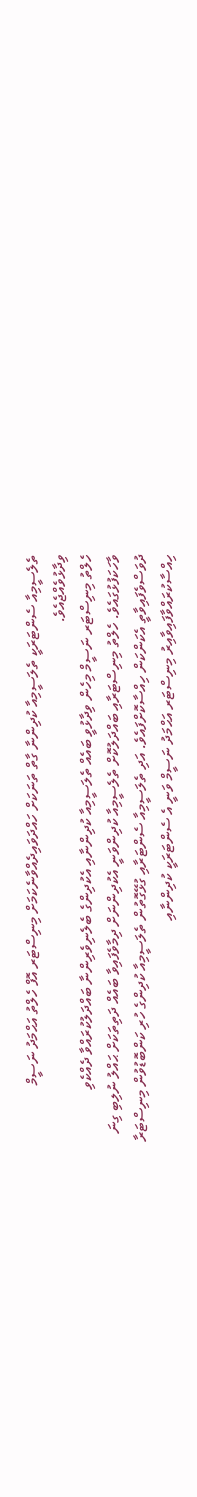ތެލެސީމިއާ ސެންޓަރަކީ ތެލަސީމިއާ ކުދިންނާ ގާތް ތަނަކަށް ހައްދަވައިދެއްވާނެކަމަށް މިނިސްޓަރ އޮފް ހެލްތު އަޙްމަދު ނަސީމް ވިދާޅުވެއްޖެއެވެ.
ހެލްތު މިނިސްޓަރ ނަސީމް މިހެން ވިދާޅުވީ ބައެއް ތެލަސީމިއާ ކުދިންނާއި އެކުދިންގެ ބެލެނިވެރިންނާ ބައްދަލުކުރައްވާ ދެއްކެވި ވާހަކަފުޅުގައެވެ. ހެލްތު މިނިސްޓަރާއި ބައްދަލުކޮށް ތެލެސީމިއާ ކުދިންވަނީ އެކުދިންނަށް ދިމާވެފައިވާ ބައެއް ދަތިތަކަށް ޙައްލު ނުލިބި ގިނަ ދުވަސްވެފައިވާތީ އެކަންކަން ހިއްސާކޮށްފައެވެ. އަދި ތެލަސީމިއާ ސެންޓަރާއި ގުޅޭގޮތުން ތެލަސީމިއާ ކުދިންގެ ހުރި ކަންބޮޑުވުން މިނިސްޓަރާ ހިއްސާކުރައްވާފައިވާއިރު މިނިސްޓަރ އަޙްމަދު ނަސީމް ވަނީ އެ ސެންޓަރަކީ ކުދިންނާއި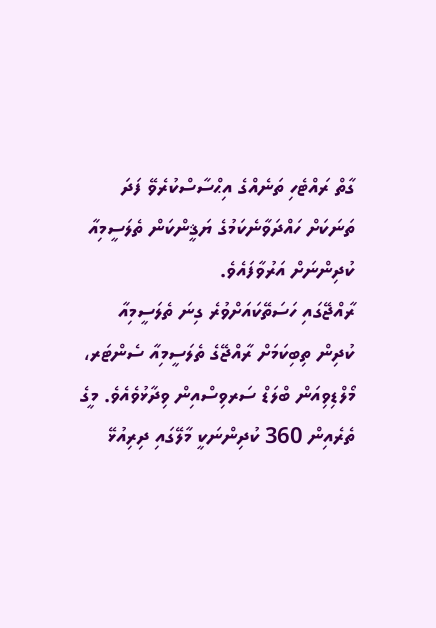ގާތް ރައްޓެހި ތަނެއްގެ އިޙްސާސްކުރެވޭ ފަދަ ތަނަކަށް ހައްދަވާނެކަމުގެ ޔަޤީންކަން ތެލަސީމިއާ ކުދިންނަށް އަރުވާފައެވެ.
ރާއްޖޭގައި ހަސަތޭކައަށްވުރެ ގިނަ ތެލަސީމިއާ ކުދިން ތިބިކަމަށް ރާއްޖޭގެ ތެލަސީމިއާ ސެންޓަރ، މޯލްޑިވިއަން ބްލަޑް ސަރވިސްއިން ވިދާޅުވެއެވެ. މީގެ ތެރެއިން 360 ކުދިންނަކީ މާލޭގައި ދިރިއުޅޭ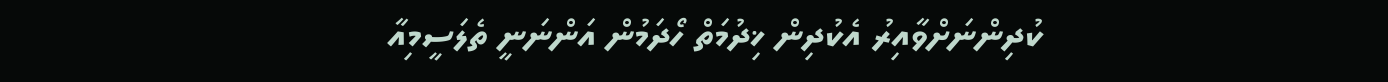ކުދިންނަށްވާއިރު އެކުދިން ޚިދުމަތް ހޯދަމުން އަންނަނީ ތެލަސީމިއާ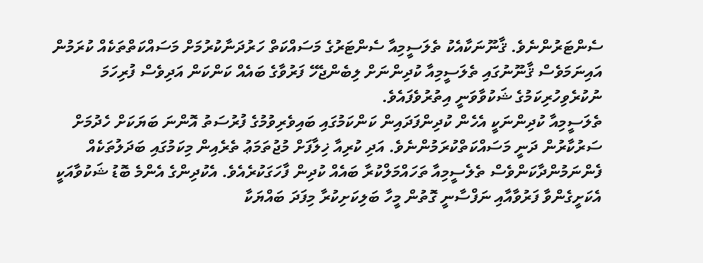ސެންޓަރުންނެވެ. ޤާނޫނަކާއެކު ތެލަސީމިއާ ސެންޓަރުގެ މަސައްކަތް ހަރުދަނާކުރުމަށް މަސައްކަތްތަކެއް ކުރަމުން އައިނަމަވެސް ޤާނޫނުގައި ތެލަސީމިއާ ކުދިންނަށް ލިބެންޖެހޭ ފަރުވާގެ ބައެއް ކަންކަން އަދިވެސް ފުރިހަމަ ނުކުރެވިހުރިކަމުގެ ޝަކުވާވަނީ އިތުރުވެފައެވެ.
ތެލަސީމިއާ ކުދިންނަކީ އެހެން ކުދިންފަދައިން ކަންކަމުގައި ބައިވެރިވުމުގެ ފުރުސަތު އޮންނަ ބަޔަކަށް ހެދުމަށް ސަރުކާރުން ދަނީ މަސައްކަތްކުރަމުންނެވެ. އަދި ކުރިއާ ޚިލާފަށް މުޖުތަމަޢު ތެރެއިން މިކަމުގައި ބަދަލުތަކެއް ފެންނަމުންދާކަންވެސް ތެލެސީމިއާ ތަހައްމަލްކުރާ ބައެއް ކުދިން ފާހަގަކުރެއެވެ. އެކުދިންގެ އެންމެ ބޮޑު ޝަކުވާއަކީ އެކަށީގެންވާ ފަރުވާއާއި ނަފްސާނީ ގޮތުން މީހާ ބަލިކަށިކުރާ މިފަދަ ބައްޔަކާ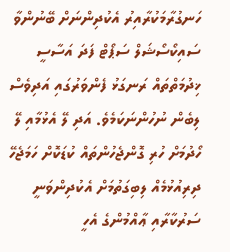ހަނގުރާމަކުރާއިރު އެކުދިންނަށް ބޭނުންވާ ސައިކޯސޯޝަލް ސަޕޯޓް ފަދަ އަސާސީ ޚިދުމަތްތައް ރަނގަޅު ފެންވަރުގައި އަދިވެސް ލިބެން ނުހުންނަކަމެވެ. އަދި ލޭ އެޅުމާއި ލޭ ހޯދުމަށް ހުރި ގޮންޖެހުންތައް ކުޑަކޮށް ހަމަޖެހޭ ދިރިއުޅުމެއް ލިބިގަތުމަށް އެކުދިންވަނީ ސަރުކާރާއި ޢާއްމުންގެ އެހީ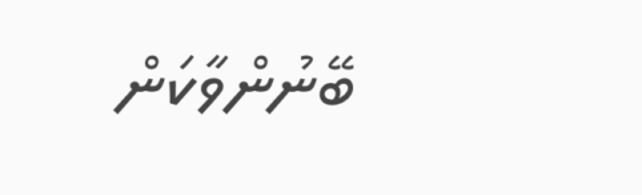ބޭނުންވާކަން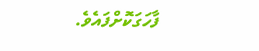ފާހަގަކޮށްފައެވެ.